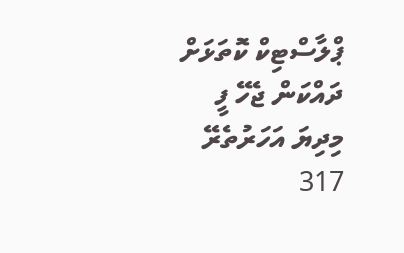ޕްލާސްޓިކް ކޮތަޅަށް ދައްކަން ޖެހޭ ފީ މިދިޔަ އަހަރުތެރޭ 317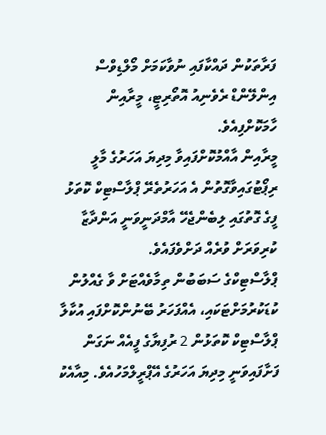ފަރާތަކުން ދައްކާފައި ނުވާކަމަށް މޯލްޑިވްސް އިންލޭންޑް ރެވެނިއު އޮތޯރިޓީ، މީރާއިން ހާމަކޮށްފިއެވެ.
މީރާއިން އާއްމުކޮށްފައިވާ މިދިޔަ އަހަރުގެ މާލީ ރިޕޯޓުގައިވާގޮތުން އެ އަހަރުތެރޭ ޕްލާސްޓިކް ކޮތަޅު ފީގެ ގޮތުގައި ލިބެންޖެހޭ އާމްދަނީވަނީ އަންދާޒާ ކުރިވަރަށް ވުރެއް ދަށްވެފައެވެ.
ޕްލާސްޓިކްގެ ސަބަބުން ތިމާވެއްޓަށް ވާ ގެއްލުން ކުޑަކުރުމަށްޓަކައި، އެއްފަހަރު ބޭނުންކޮށްފައި އުކާލާ ޕްލާސްޓިކް ކޮތަޅުން 2 ރުފިޔާގެ ފީއެއް ނަގަން ފަށާފައިވަނީ މިދިޔަ އަހަރުގެ އޭޕްރީލްމަހުއެވެ. މިއާއެކު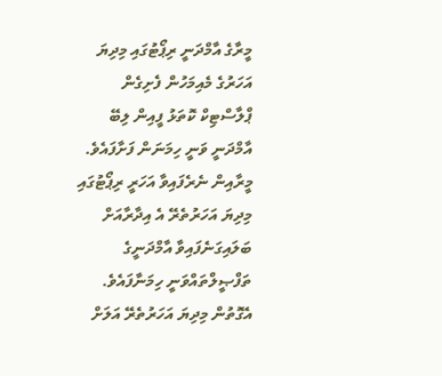މީރާގެ އާމްދަނީ ރިޕޯޓުގައި މިދިޔަ އަހަރުގެ މެއިމަހުން ފެށިގެން ޕްލާސްޓިކް ކޮތަޅު ފީއިން ލިބޭ އާމްދަނީ ވަނީ ހިމަނަން ފަށާފައެވެ.
މީރާއިން ނެރެފައިވާ އަހަރީ ރިޕޯޓުގައި މިދިޔަ އަހަރުތެރޭ އެ އިދާރާއަށް ބަލައިގަނެފައިވާ އާމްދަނީގެ ތަފްޞީލްތައްވަނީ ހިމަނާފައެވެ. އެގޮތުން މިދިޔަ އަހަރުތެރޭ އަލަށް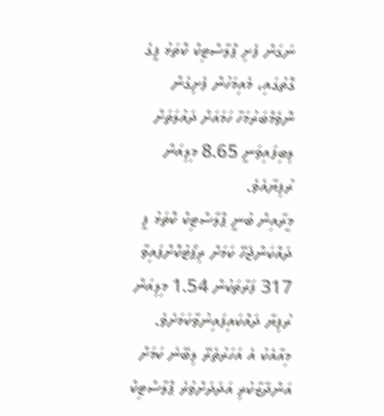ނަގަން ފެށި ޕްލާސްޓިކް ކޮތަޅު ފީގެ ގޮތުގައި، މެއިމަހުން ފެށިގެން ނޮވެމްބަރުމަހާ ހަމައަށް ދައުލަތަށް ލިބިފައިވަނީ 8.65 މިލިއަން ރުފިޔާއެވެ.
މީރާއިން ބުނީ ޕްލާސްޓިކް ކޮތަޅު ފީ ދައްކަންޖެހޭ ކަމަށް ރިޕޯޓުކޮށްފައިވާ 317 ފަރާތަކުން 1.54 މިލިއަން ރުފިޔާ ދައްކައިފައިނުވާކަމަށެވެ. މިއާއެކު އެ އަހަރުތެރޭ ލިބޭނެ ކަމަށް އަންދާޒާކުރި އަދަދަށްވުރެ ޕްލާސްޓިކް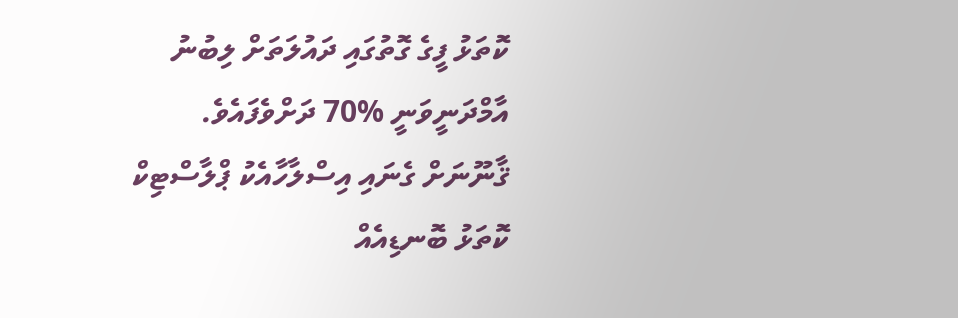ކޮތަޅު ފީގެ ގޮތުގައި ދައުލަތަށް ލިބުނު އާމްދަނީވަނީ %70 ދަށްވެފައެވެ.
ޤާނޫނަށް ގެނައި އިސްލާހާއެކު ޕްލާސްޓިކް ކޮތަޅު ބޮނޑިއެއް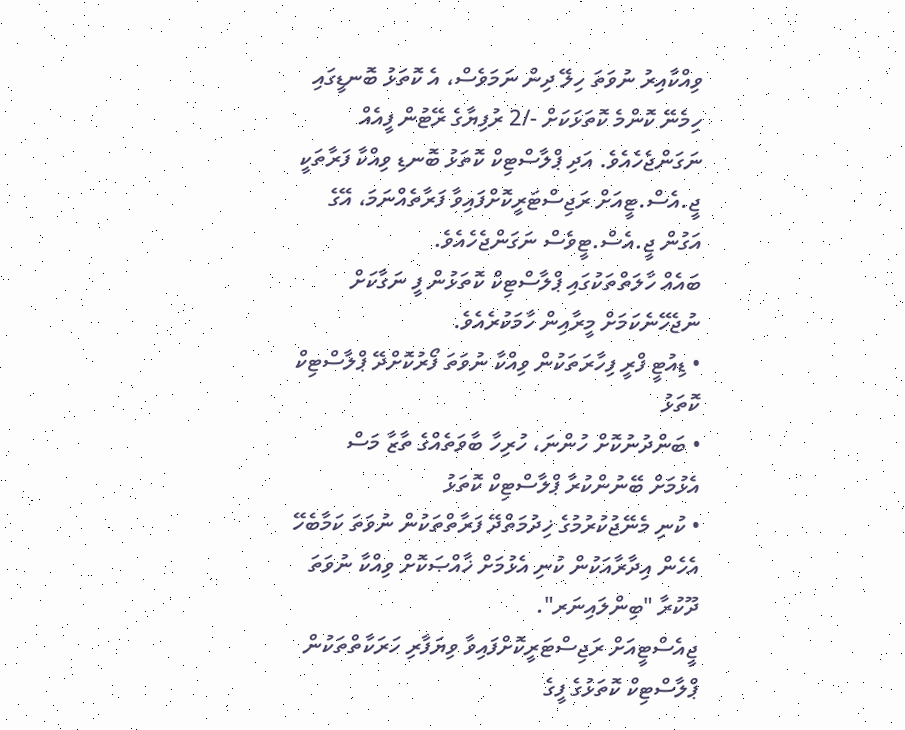ވިއްކާއިރު ނުވަތަ ހިލޭ ދިން ނަމަވެސް، އެ ކޮތަޅު ބޮނޑީގައި ހިމެނޭ ކޮންމެ ކޮތަޅަކަށް -/2 ރުފިޔާގެ ރޭޓުން ފީއެއް ނަގަންޖެހެއެވެ. އަދި ޕްލާސްޓިކް ކޮތަޅު ބޮނޑި ވިއްކާ ފަރާތަކީ ޖީ.އެސް.ޓީއަށް ރަޖިސްޓަރީކޮށްފައިވާ ފަރާތެއްނަމަ، އޭގެ އަގުން ޖީ.އެސް.ޓީވެސް ނަގަންޖެހެއެވެ.
ބައެއް ހާލަތްތަކުގައި ޕްލާސްޓިކް ކޮތަޅުން ފީ ނަގާކަށް ނުޖެހޭނެކަމަށް މީރާއިން ހާމަކުރެއެވެ.
• ޑިއުޓީ ފްރީ ފިހާރަތަކުން ވިއްކާ ނުވަތަ ފޯރުކޮށްދޭ ޕްލާސްޓިކް ކޮތަޅު
• ބަންދުނުކޮށް ހުންނަ، ހުރިހާ ބާވަތެއްގެ ތާޒާ މަސް އެޅުމަށް ބޭނުންކުރާ ޕްލާސްޓިކް ކޮތަޅު
• ކުނި މެނޭޖުކުރުމުގެ ޚިދުމަތްދޭ ފަރާތްތަކުން ނުވަތަ ކަމާބެހޭ އެހެން އިދާރާއަކުން ކުނި އެޅުމަށް ޚާއްޞަކޮށް ވިއްކާ ނުވަތަ ދޫކުރާ "ބިންލައިނަރ".
ޖީއެސްޓީއަށް ރަޖިސްޓަރީކޮށްފައިވާ ވިޔަފާރި ހަރަކާތްތަކުން ޕްލާސްޓިކް ކޮތަޅުގެ ފީގެ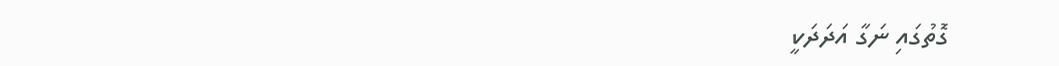ގޮތުގައި ނަގާ އަދަދަކީ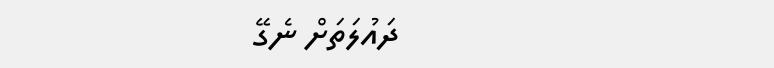ދައުލަތަށް ނެގޭ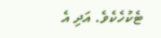ޓެކުހެކެވެ. އަދި އެ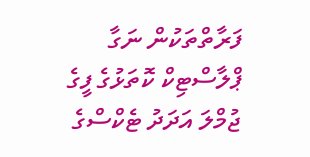ފަރާތްތަކުން ނަގާ ޕްލާސްޓިކް ކޮތަޅުގެ ފީގެ ޖުމްލަ އަދަދު ޓެކްސްގެ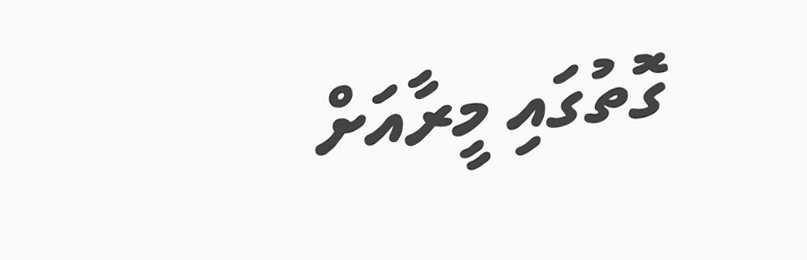ގޮތުގައި މީރާއަށް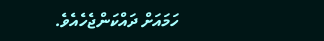ހަމައަށް ދައްކަންޖެހެއެވެ.